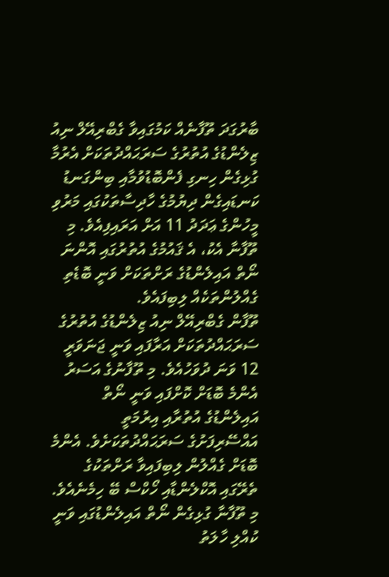ބާރުގަދަ ތޫފާނެއް ކަމުގައިވާ ގެބްރިއޭލް ނިއު ޒިލެންޑުގެ އުތުރުގެ ސަރަޙައްދުތަކަށް އެރުމާ ގުޅިގެން ހިނގި ފެންބޮޑުވުމާއި ބިންގަނޑު ކަނޑައިގެން ދިޔުމުގެ ހާދިސާތަކުގައި މަރުވި މީހުންގެ ޢަދަދު 11 އަށް އަރައިފިއެވެ. މި ތޫފާނާ އެކު، އެ ޤައުމުގެ އުތުރުގައި އޮންނަ ނޯތް އައިލެންޑުގެ ރަށްތަކަށް ވަނީ ބޮޑެތި ގެއްލުންތަކެއް ލިބިފައެވެ.
ތޫފާން ގެބްރިއޭލް ނިއު ޒިލެންޑުގެ އުތުރުގެ ސަރަޙައްދުތަކަށް އަރާފައި ވަނީ ޖަނަވަރީ 12 ވަނަ ދުވަހުއެވެ. މި ތޫފާނުގެ އަސަރު އެންމެ ބޮޑަށް ކޮށްފައި ވަނީ ނޯތް އައިލެންޑުގެ އުތުރާއި އިރުމަތީ އައްސޭރިފަށުގެ ސަރަޙައްދުތަކަށެވެ. އެންމެ ބޮޑަށް ގެއްލުން ލިބިފައިވާ ރަށްތަކުގެ ތެރޭގައި އޮކްލެންޑާއި ހޯކްސް ބޭ ހިމެނެއެވެ. މި ތޫފާނާ ގުޅިގެން ނޯތް އައިލެންޑުގައި ވަނީ ކުއްލި ހާލަތު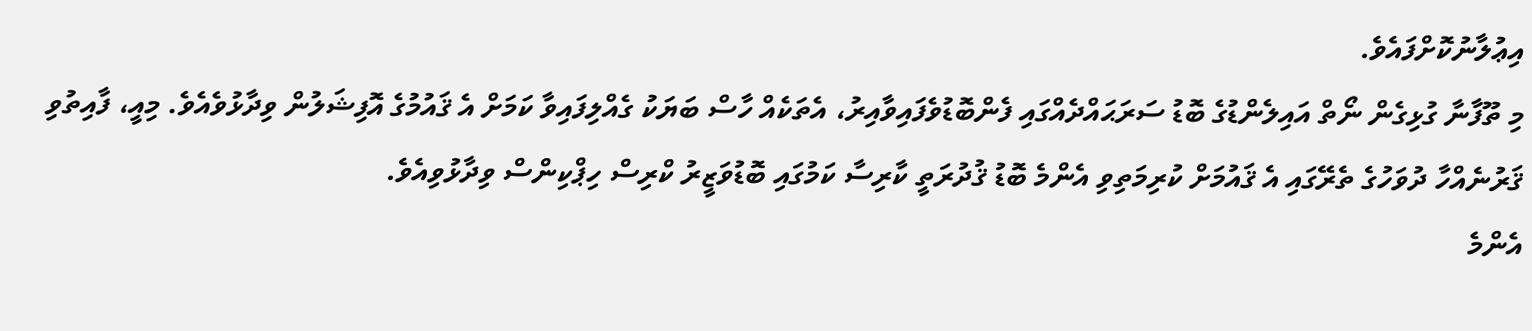އިޢުލާނުކޮށްފައެވެ.
މި ތޫފާނާ ގުޅިގެން ނޯތް އައިލެންޑުގެ ބޮޑު ސަރަޙައްދެއްގައި ފެންބޮޑުވެފައިވާއިރު، އެތަކެއް ހާސް ބަޔަކު ގެއްލިފައިވާ ކަމަށް އެ ޤައުމުގެ އޮފިޝަލުން ވިދާޅުވެއެވެ. މިއީ، ފާއިތުވި ޤަރުނެއްހާ ދުވަހުގެ ތެރޭގައި އެ ޤައުމަށް ކުރިމަތިވި އެންމެ ބޮޑު ޤުދުރަތީ ކާރިސާ ކަމުގައި ބޮޑުވަޒީރު ކްރިސް ހިޕްކިންސް ވިދާޅުވިއެވެ.
އެންމެ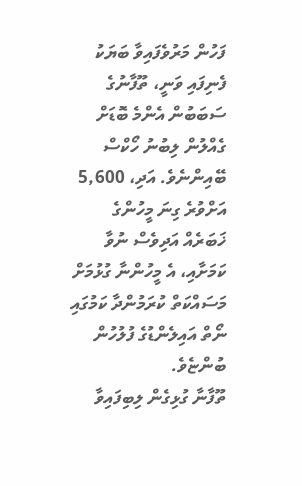ފަހުން މަރުވެފައިވާ ބަޔަކު ފެނިފައި ވަނީ، ތޫފާނުގެ ސަބަބުން އެންމެ ބޮޑަށް ގެއްލުން ލިބުނު ހޯކްސް ބޭއިންނެވެ. އަދި، 5,600 އަށްވުރެ ގިނަ މީހުންގެ ޚަބަރެއް އަދިވެސް ނުވާ ކަމަށާއި، އެ މީހުންނާ ގުޅުމަށް މަސައްކަތް ކުރަމުންދާ ކަމުގައި ނޯތް އައިލެންޑުގެ ފުލުހުން ބުންޏެވެ.
ތޫފާނާ ގުޅިގެން ލިބިފައިވާ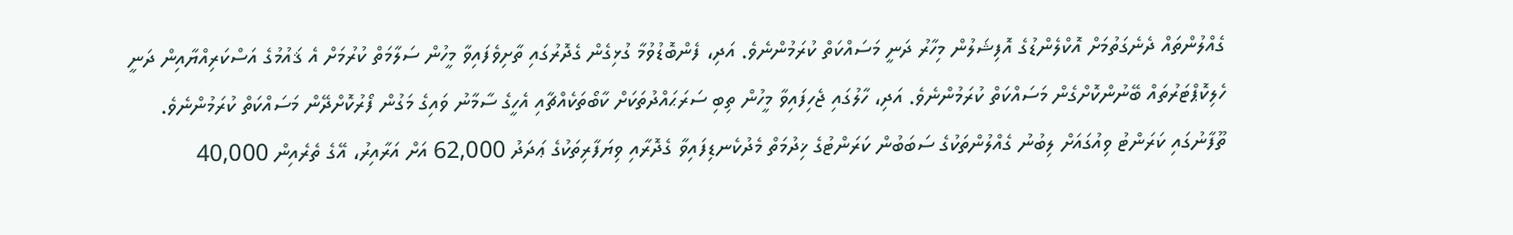ގެއްލުންތައް ދެނެގަތުމަށް އޮކްލެންޑުގެ އޮފިޝަލުން މިހާރު ދަނީ މަސައްކަތް ކުރަމުންނެވެ. އަދި، ފެންބޮޑުވުމާ ގުޅިގެން ގެދޮރުގައި ތާށިވެފައިވާ މީހުން ސަލާމަތް ކުރުމަށް އެ ޤައުމުގެ އަސްކަރިއްޔާއިން ދަނީ ހެލިކޮޕްޓަރުތައް ބޭނުންކޮށްގެން މަސައްކަތް ކުރަމުންނެވެ. އަދި، ހާލުގައި ޖެހިފައިވާ މީހުން ތިބި ސަރަޙައްދުތަކަށް ކާބޯތަކެއްޗާއި އެހީގެ ސާމާނު ވައިގެ މަގުން ފޯރުކޮށްދޭން މަސައްކަތް ކުރަމުންނެވެ.
ތޫފާނުގައި ކަރަންޓު ވިއުގައަށް ލިބުނު ގެއްލުންތަކުގެ ސަބަބުން ކަރަންޓުގެ ޚިދުމަތް މެދުކެނޑިފައިވާ ގެދޮރާއި ވިޔަފާރިތަކުގެ ޢަދަދު 62,000 އަށް އަރާއިރު، އޭގެ ތެރެއިން 40,000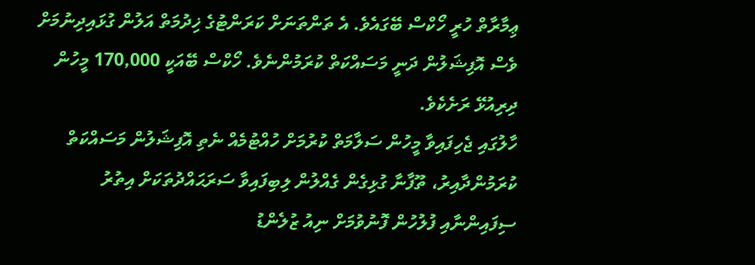ޢިމާރާތް ހުރީ ހޯކްސް ބޭގައެވެ. އެ ތަންތަނަށް ކަރަންޓުގެ ޚިދުމަތް އަލުން ގުޅައިދިނުމަށް ވެސް އޮފިޝަލުން ދަނީ މަސައްކަތް ކުރަމުންނެވެ. ހޯކްސް ބޭއަކީ 170,000 މީހުން ދިރިއުޅޭ ރަށެކެވެ.
ހާލުގައި ޖެހިފައިވާ މީހުން ސަލާމަތް ކުރުމަށް ހުއްޓުމެއް ނެތި އޮފިޝަލުން މަސައްކަތް ކުރަމުންދާއިރު، ތޫފާނާ ގުޅިގެން ގެއްލުން ލިބިފައިވާ ސަރަޙައްދުތަކަށް އިތުރު ސިފައިންނާއި ފުލުހުން ފޮނުވުމަށް ނިއު ޒުލެންޑު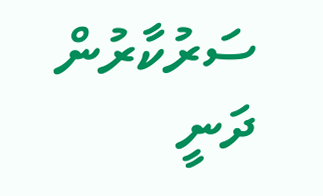ސަރުކާރުން ދަނީ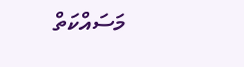މަސައްކަތް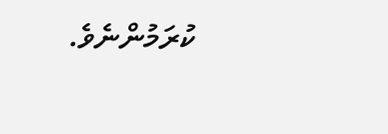ކުރަމުންނެވެ.